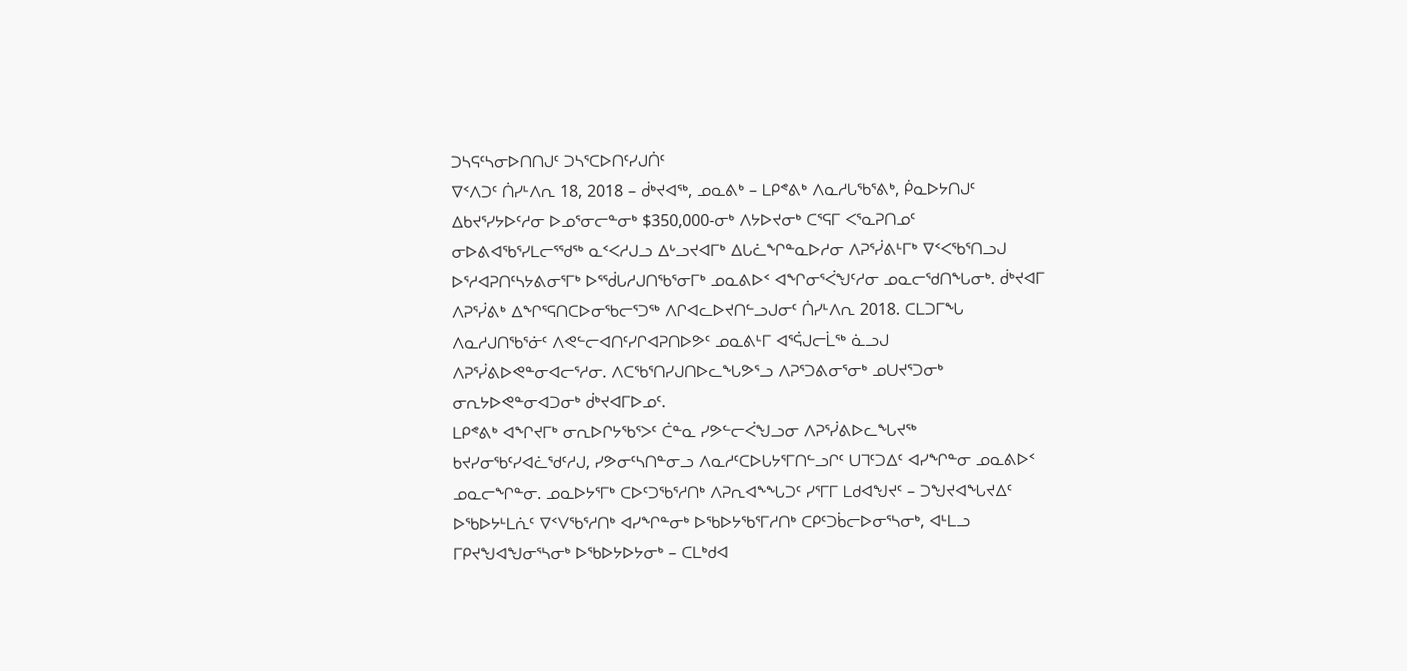ᑐᓴᕋᑦᓴᓂᐅᑎᑎᒍᑦ ᑐᓴᕐᑕᐅᑎᑦᓯᒍᑏᑦ
ᐁᑉᐱᑐᑦ ᑏᓯᒻᐱᕆ 18, 2018 – ᑰᒃᔪᐊᖅ, ᓄᓇᕕᒃ – ᒪᑭᕝᕕᒃ ᐱᓇᓱᒐᖃᕐᕕᒃ, ᑮᓇᐅᔭᑎᒍᑦ ᐃᑲᔪᕐᓯᔭᐅᑦᓱᓂ ᐅᓄᕐᓂᓕᓐᓂᒃ $350,000-ᓂᒃ ᐱᔭᐅᔪᓂᒃ ᑕᕐᕋᒥ ᐸᕐᓇᕈᑎᓄᑦ ᓂᐅᕕᐊᖃᕐᓯᒪᓕᕐᖁᖅ ᓇᑉᐸᓱᒍᓗ ᐃᒡᓗᔪᐊᒥᒃ ᐃᒐᓛᖏᓐᓇᐅᓱᓂ ᐱᕈᕐᓰᕕᒻᒥᒃ ᐁᑉᐸᖃᕐᑎᓗᒍ ᐅᕐᓱᐊᕈᑎᑦᓴᔭᕕᓂᕐᒥᒃ ᐅᕐᖂᒐᓱᒍᑎᖃᕐᓂᒥᒃ ᓄᓇᕕᐅᑉ ᐊᖏᓂᕐᐹᖑᑦᓱᓂ ᓄᓇᓕᖁᑎᖓᓂᒃ. ᑰᒃᔪᐊᒥ ᐱᕈᕐᓰᕕᒃ ᐃᖏᕐᕋᑎᑕᐅᓂᖃᓕᕐᑐᖅ ᐱᒋᐊᓚᐅᔪᑎᓪᓗᒍᓂᑦ ᑏᓯᒻᐱᕆ 2018. ᑕᒪᑐᒥᖓ ᐱᓇᓱᒍᑎᖃᕐᓃᑦ ᐱᕙᓪᓕᐊᑎᑦᓯᒋᐊᕈᑎᐅᕗᑦ ᓄᓇᕕᒻᒥ ᐊᕐᕌᒍᓕᒫᖅ ᓈᓗᒍ ᐱᕈᕐᓰᕕᐅᕙᓐᓂᐊᓕᕐᓱᓂ. ᐱᑕᖃᕐᑎᓯᒍᑎᐅᓚᖓᕗᕐᓗ ᐱᕈᕐᑐᕕᓂᕐᓂᒃ ᓄᑌᔪᕐᑐᓂᒃ ᓂᕆᔭᐅᕙᓐᓂᐊᑐᓂᒃ ᑰᒃᔪᐊᒥᐅᓄᑦ.
ᒪᑭᕝᕕᒃ ᐊᖏᔪᒥᒃ ᓂᕆᐅᒋᔭᖃᕐᐳᑦ ᑖᓐᓇ ᓯᕗᓪᓕᐹᖑᓗᓂ ᐱᕈᕐᓰᕕᐅᓚᖓᔪᖅ ᑲᔪᓯᓂᖃᑦᓯᐊᓛᖁᑦᓱᒍ, ᓯᕗᓂᑦᓴᑎᓐᓂᓗ ᐱᓇᓱᑦᑕᐅᒐᔭᕐᒥᑎᓪᓗᒋᑦ ᑌᒣᑦᑐᐃᑦ ᐊᓯᖏᓐᓂ ᓄᓇᕕᐅᑉ ᓄᓇᓕᖏᓐᓂ. ᓄᓇᐅᔭᕐᒥᒃ ᑕᐅᑦᑐᖃᕐᓱᑎᒃ ᐱᕈᕆᐊᖕᖓᑐᑦ ᓯᕐᒥᒥ ᒪᑯᐊᖑᔪᑦ – ᑐᖑᔪᐊᖓᔪᐃᑦ ᐅᖃᐅᔭᒻᒪᕇᑦ ᐁᑉᐯᖃᕐᓱᑎᒃ ᐊᓯᖏᓐᓂᒃ ᐅᖃᐅᔭᖃᕐᒥᓱᑎᒃ ᑕᑭᑦᑐᑳᓕᐅᓂᕐᓴᓂᒃ, ᐊᒻᒪᓗ ᒥᑭᔪᖑᐊᖑᓂᕐᓴᓂᒃ ᐅᖃᐅᔭᐅᔭᓂᒃ – ᑕᒪᒃᑯᐊ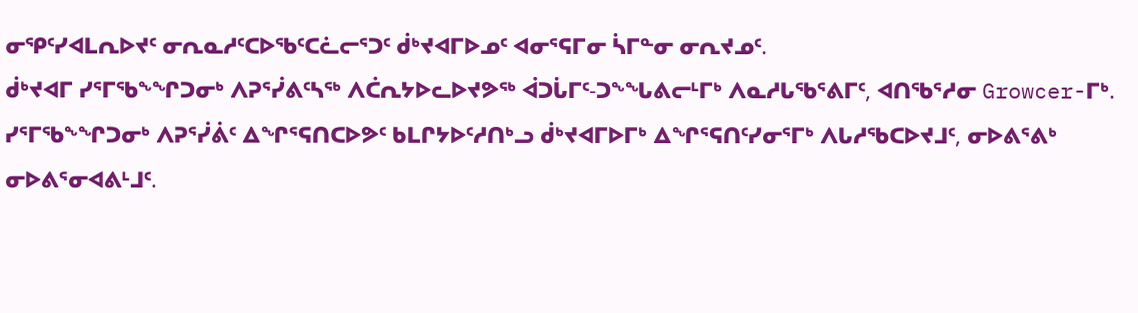ᓂᕿᑦᓯᐊᒪᕆᐅᔪᑦ ᓂᕆᓇᓱᑦᑕᐅᖃᑦᑕᓛᓕᕐᑐᑦ ᑰᒃᔪᐊᒥᐅᓄᑦ ᐊᓂᕐᕋᒥᓂ ᓵᒥᓐᓂ ᓂᕆᔪᓄᑦ.
ᑰᒃᔪᐊᒥ ᓯᕐᒥᖃᖕᖏᑐᓂᒃ ᐱᕈᕐᓰᕕᑦᓴᖅ ᐱᑖᕆᔭᐅᓚᐅᔪᕗᖅ ᐋᑐᒑᒥᑦ-ᑐᖕᖓᕕᓕᒻᒥᒃ ᐱᓇᓱᒐᖃᕐᕕᒥᑦ, ᐊᑎᖃᕐᓱᓂ Growcer-ᒥᒃ. ᓯᕐᒥᖃᖕᖏᑐᓂᒃ ᐱᕈᕐᓰᕖᑦ ᐃᖏᕐᕋᑎᑕᐅᕗᑦ ᑲᒪᒋᔭᐅᑦᓱᑎᒃᓗ ᑰᒃᔪᐊᒥᐅᒥᒃ ᐃᖏᕐᕋᑎᑦᓯᓂᕐᒥᒃ ᐱᒐᓱᖃᑕᐅᔪᒧᑦ, ᓂᐅᕕᕐᕕᒃ ᓂᐅᕕᕐᓂᐊᕕᒻᒧᑦ.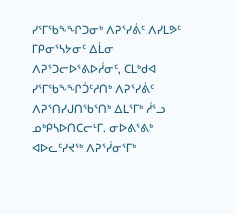ᓯᕐᒥᖃᖕᖏᑐᓂᒃ ᐱᕈᕐᓯᕖᑦ ᐱᓯᒪᕗᑦ ᒥᑭᓂᕐᓴᔭᓂᑦ ᐃᒫᓂ ᐱᕈᕐᑐᓕᐅᕐᕕᐅᓲᓂᑦ, ᑕᒪᒃᑯᐊ ᓯᕐᒥᖃᖕᖏᑑᑦᓱᑎᒃ ᐱᕈᕐᓯᕖᑦ ᐱᕈᕐᑎᓯᒍᑎᖃᕐᑎᒃ ᐃᒪᕐᒥᒃ ᓲᕐᓗ ᓄᒃᑭᓴᐅᑎᑕᓕᒻᒥ. ᓂᐅᕕᕐᕕᒃ ᐊᐅᓚᑦᓯᔪᖅ ᐱᕈᕐᓰᓂᕐᒥᒃ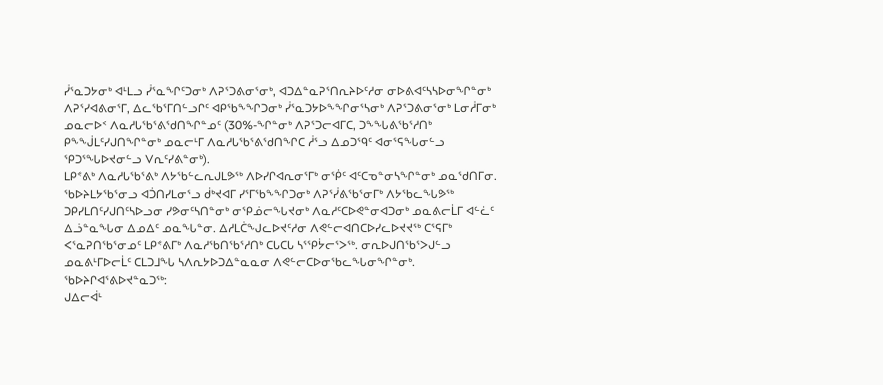ᓰᕐᓇᑐᔭᓂᒃ ᐊᒻᒪᓗ ᓰᕐᓇᖏᑦᑐᓂᒃ ᐱᕈᕐᑐᕕᓂᕐᓂᒃ, ᐊᑐᐃᓐᓇᕈᕐᑎᕆᔨᐅᑦᓱᓂ ᓂᐅᕕᐊᑦᓴᓴᐅᓂᖏᓐᓂᒃ ᐱᕈᕐᓯᐊᕕᓂᕐᒥ, ᐃᓚᖃᕐᒥᑎᓪᓗᒋᑦ ᐊᑭᖃᖕᖏᑐᓂᒃ ᓰᕐᓇᑐᔭᐅᖕᖏᓂᕐᓴᓂᒃ ᐱᕈᕐᑐᕕᓂᕐᓂᒃ ᒪᓂᓲᒥᓂᒃ ᓄᓇᓕᐅᑉ ᐱᓇᓱᒐᖃᕐᕕᖁᑎᖏᓐᓄᑦ (30%-ᖏᓐᓂᒃ ᐱᕈᕐᑐᓕᐊᒥᑕ, ᑐᖕᖓᕕᖃᕐᓱᑎᒃ ᑭᖕᖒᒪᑦᓯᒍᑎᖏᓐᓂᒃ ᓄᓇᓕᒻᒥ ᐱᓇᓱᒐᖃᕐᕕᖁᑎᖏᑕ ᓲᕐᓗ ᐃᓄᑐᙯᑦ ᐊᓂᕐᕋᖓᓂᓪᓗ ᕿᑐᕐᖓᐅᔪᓂᓪᓗ ᐯᕆᑦᓯᕕᓐᓂᒃ).
ᒪᑭᕝᕕᒃ ᐱᓇᓱᒐᖃᕐᕕᒃ ᐱᔭᖃᓪᓚᕆᒍᒪᕗᖅ ᐱᐅᓯᒋᐊᕆᓂᕐᒥᒃ ᓂᖀᑦ ᐊᑦᑕᓀᓐᓂᓴᖏᓐᓂᒃ ᓄᓇᖁᑎᒥᓂ. ᖃᐅᔨᒪᔭᖃᕐᓂᓗ ᐊᑑᑎᓯᒪᓂᕐᓗ ᑰᒃᔪᐊᒥ ᓯᕐᒥᖃᖕᖏᑐᓂᒃ ᐱᕈᕐᓰᕕᖃᕐᓂᒥᒃ ᐱᔭᖃᓚᖓᕗᖅ ᑐᑭᓯᒪᑎᑦᓯᒍᑎᑦᓴᐅᓗᓂ ᓯᕗᓂᑦᓴᑎᓐᓂᒃ ᓂᕿᓅᓕᖓᔪᓂᒃ ᐱᓇᓱᑦᑕᐅᕙᓐᓂᐊᑐᓂᒃ ᓄᓇᕕᓕᒫᒥ ᐊᓪᓛᑦ ᐃᓘᓐᓇᖓᓂ ᐃᓄᐃᑦ ᓄᓇᖓᓐᓂ. ᐃᓱᒪᑖᖑᓚᐅᔪᑦᓱᓂ ᐱᕙᓪᓕᐊᑎᑕᐅᓯᓚᐅᔪᔪᖅ ᑕᕐᕋᒥᒃ ᐸᕐᓇᕈᑎᖃᕐᓂᓄᑦ ᒪᑭᕝᕕᒥᒃ ᐱᓇᓱᖃᑎᖃᕐᓱᑎᒃ ᑕᒐᑕᒐ ᓴᕐᕿᔮᓕᕐᐳᖅ. ᓂᕆᐅᒍᑎᖃᕐᐳᒍᓪᓗ ᓄᓇᕕᒻᒥᐅᓕᒫᑦ ᑕᒪᑐᒧᖓ ᓴᐱᕆᔭᐅᑐᐃᓐᓇᓇᓂ ᐱᕙᓪᓕᑕᐅᓂᖃᓚᖓᓂᖏᓐᓂᒃ.
ᖃᐅᔨᒋᐊᕐᕕᐅᔪᓐᓇᑐᖅ:
ᒍᐃᓕᐋᒻ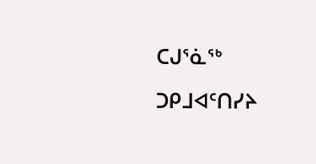ᑕᒍᕐᓈᖅ
ᑐᑭᒧᐊᑦᑎᓯᔨ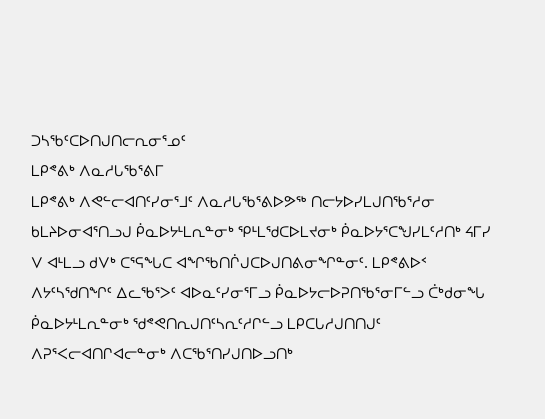ᑐᓴᖃᑦᑕᐅᑎᒍᑎᓕᕆᓂᕐᓄᑦ
ᒪᑭᕝᕕᒃ ᐱᓇᓱᒐᖃᕐᕕᒥ
ᒪᑭᕝᕕᒃ ᐱᕙᓪᓕᐊᑎᑦᓯᓂᕐᒧᑦ ᐱᓇᓱᒐᖃᕐᕕᐅᕗᖅ ᑎᓕᔭᐅᓯᒪᒍᑎᖃᕐᓱᓂ ᑲᒪᔨᐅᓂᐊᕐᑎᓗᒍ ᑮᓇᐅᔭᒻᒪᕆᓐᓂᒃ ᕿᒻᒪᖁᑕᐅᒪᔪᓂᒃ ᑮᓇᐅᔭᕐᑕᖑᓯᒪᑦᓱᑎᒃ ᔦᒥᓯ ᐯ ᐊᒻᒪᓗ ᑯᐯᒃ ᑕᕐᕋᖓᑕ ᐊᖏᖃᑎᒌᒍᑕᐅᒍᑎᕕᓂᖏᓐᓂᑦ. ᒪᑭᕝᕕᐅᑉ ᐱᔭᑦᓴᖁᑎᖏᑦ ᐃᓚᖃᕐᐳᑦ ᐊᐅᓇᑦᓯᓂᕐᒥᓗ ᑮᓇᐅᔭᓕᐅᕈᑎᖃᕐᓂᒥᓪᓗ ᑖᒃᑯᓂᖓ ᑮᓇᐅᔭᒻᒪᕆᓐᓂᒃ ᖁᕝᕙᑎᕆᒍᑎᑦᓴᕆᑦᓱᒋᓪᓗ ᒪᑭᑕᒐᓱᒍᑎᑎᒍᑦ ᐱᕈᕐᐸᓕᐊᑎᒋᐊᓕᓐᓂᒃ ᐱᑕᖃᕐᑎᓯᒍᑎᐅᓗᑎᒃ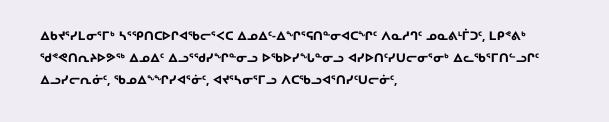ᐃᑲᔪᕐᓯᒪᓂᕐᒥᒃ ᓴᕐᕿᑎᑕᐅᒋᐊᖃᓕᕐᐸᑕ ᐃᓄᐃᑦ-ᐃᖏᕐᕋᑎᓐᓂᐊᑕᖏᑦ ᐱᓇᓱᒉᑦ ᓄᓇᕕᒻᒦᑐᑦ, ᒪᑭᕝᕕᒃ ᖁᕝᕙᑎᕆᔨᐅᕗᖅ ᐃᓄᐃᑦ ᐃᓗᕐᖁᓯᖏᓐᓂᓗ ᐅᖃᐅᓯᖓᓐᓂᓗ ᐊᓯᐅᑎᑦᓯᑌᓕᓂᕐᓂᒃ ᐃᓚᖃᕐᒥᑎᓪᓗᒋᑦ ᐃᓗᓯᓕᕆᓃᑦ, ᖃᓄᐃᖕᖏᓯᐊᕐᓃᑦ, ᐊᔪᕐᓴᓂᕐᒥᓗ ᐱᑕᖃᓗᐊᕐᑎᓯᑦᑌᓕᓃᑦ,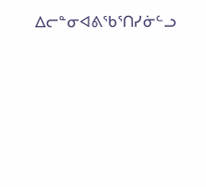ᐃᓕᓐᓂᐊᕕᖃᕐᑎᓯᓃᓪᓗ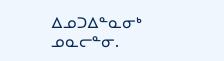ᐃᓄᑐᐃᓐᓇᓂᒃ ᓄᓇᓕᓐᓂ.